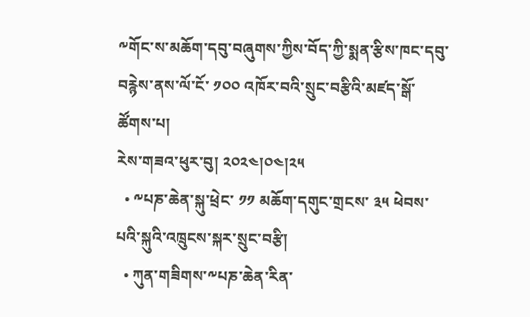༸གོང་ས་མཆོག་དབུ་བཞུགས་ཀྱིས་བོད་ཀྱི་སྨན་རྩིས་ཁང་དབུ་བརྙེས་ནས་ལོ་ངོ་ ༡༠༠ འཁོར་བའི་སྲུང་བརྩིའི་མཛད་སྒོ་ཚོགས་པ།
རེས་གཟའ་ཕུར་བུ། ༢༠༢༤།༠༤།༢༥
  • ༸པཎ་ཆེན་སྐུ་ཕྲེང་ ༡༡ མཆོག་དགུང་གྲངས་ ༣༥ ཕེབས་པའི་སྐུའི་འཁྲུངས་སྐར་སྲུང་བརྩི།
  • ཀུན་གཟིགས་༸པཎ་ཆེན་རིན་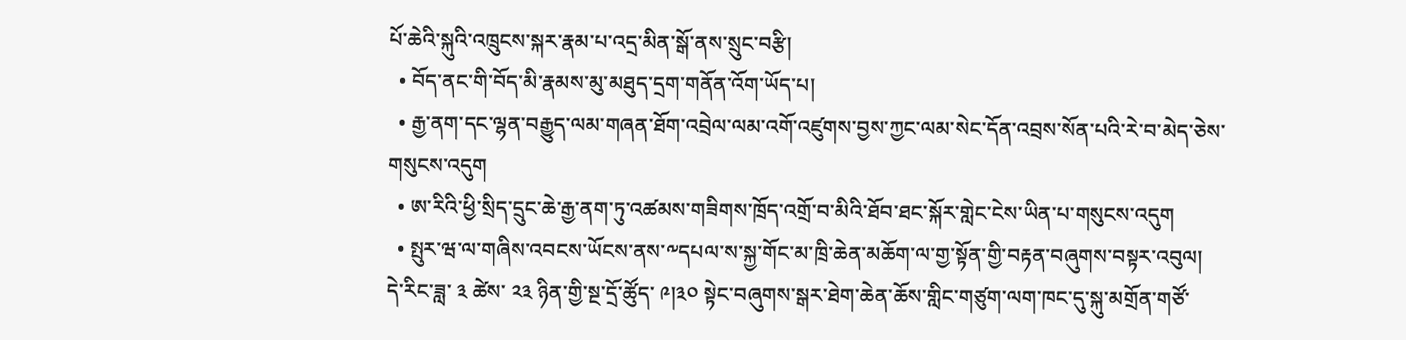པོ་ཆེའི་སྐུའི་འཁྲུངས་སྐར་རྣམ་པ་འདྲ་མིན་སྒོ་ནས་སྲུང་བརྩི།
  • བོད་ནང་གི་བོད་མི་རྣམས་མུ་མཐུད་དྲག་གནོན་འོག་ཡོད་པ།
  • རྒྱ་ནག་དང་ལྷན་བརྒྱུད་ལམ་གཞན་ཐོག་འབྲེལ་ལམ་འགོ་འཛུགས་བྱས་ཀྱང་ལམ་སེང་དོན་འབྲས་སོན་པའི་རེ་བ་མེད་ཅེས་གསུངས་འདུག
  • ཨ་རིའི་ཕྱི་སྲིད་དྲུང་ཆེ་རྒྱ་ནག་ཏུ་འཚམས་གཟིགས་ཁྲོད་འགྲོ་བ་མིའི་ཐོབ་ཐང་སྐོར་གླེང་ངེས་ཡིན་པ་གསུངས་འདུག
  • སྤུར་ཝ་ལ་གཞིས་འབངས་ཡོངས་ནས་༸དཔལ་ས་སྐྱ་གོང་མ་ཁྲི་ཆེན་མཆོག་ལ་གྱ་སྟོན་གྱི་བརྟན་བཞུགས་བསྟར་འབུལ།
དེ་རིང་ཟླ་ ༣ ཚེས་ ༢༣ ཉིན་གྱི་སྔ་དྲོ་ཚོུད་ ༩།༣༠ སྟེང་བཞུགས་སྒར་ཐེག་ཆེན་ཆོས་གླིང་གཙུག་ལག་ཁང་དུ་སྐུ་མགྲོན་གཙོ་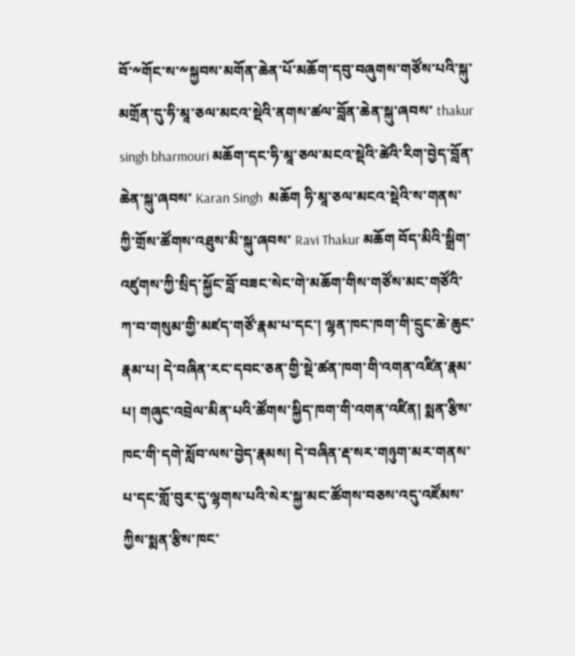བོ་༸གོང་ས་༸སྐྱབས་མགོན་ཆེན་པོ་མཆོག་དབུ་བཞུགས་གཙོས་པའི་སྐུ་མགྲོན་དུ་ཧི་མཱ་ཅལ་མངའ་སྡེའི་ནགས་ཚལ་བློན་ཆེན་སྐུ་ཞབས་ thakur singh bharmouri མཆོག་དང་ཧི་མཱ་ཅལ་མངའ་སྡེའི་ཚེའི་རིག་བྱེད་བློན་ཆེན་སྐུ་ཞབས་ Karan Singh  མཆོག ཧི་མཱ་ཅལ་མངའ་སྡེའི་ས་གནས་ཀྱི་གྲོས་ཚོགས་འཐུས་མི་སྐུ་ཞབས་ Ravi Thakur མཆོག བོད་མིའི་སྒྲིག་འཛུགས་ཀྱི་སྲིད་སྐྱོང་བློ་བཟང་སེང་གེ་མཆོག་གིས་གཙོས་མང་གཙོའི་ཀ་བ་གསུམ་གྱི་མཛད་གཙོ་རྣམ་པ་དང་། ལྷན་ཁང་ཁག་གི་དྲུང་ཆེ་ཆུང་རྣམ་པ། དེ་བཞིན་རང་དབང་ཅན་གྱི་སྡེ་ཚན་ཁག་གི་འགན་འཛིན་རྣམ་པ། གཞུང་འབྲེལ་མིན་པའི་ཚོགས་སྐྱིད་ཁག་གི་འགན་འཛིན། སྨན་རྩིས་ཁང་གི་དགེ་སློབ་ལས་བྱེད་རྣམས། དེ་བཞིན་རྡ་སར་གཉུག་མར་གནས་པ་དང་གློ་བུར་དུ་ལྷགས་པའི་སེར་སྐྱ་མང་ཚོགས་བཅས་འདུ་འཛོམས་ཀྱིས་སྨན་རྩིས་ཁང་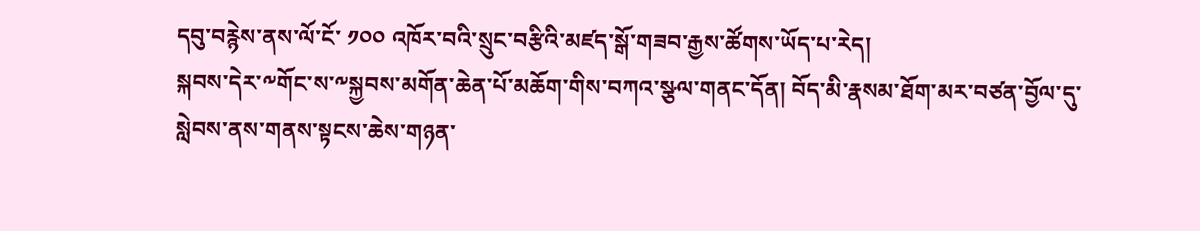དབུ་བརྙེས་ནས་ལོ་ངོ་ ༡༠༠ འཁོར་བའི་སྲུང་བརྩིའི་མཛད་སྒོ་གཟབ་རྒྱས་ཚོགས་ཡོད་པ་རེད།
སྐབས་དེར་༸གོང་ས་༸སྐྱབས་མགོན་ཆེན་པོ་མཆོག་གིས་བཀའ་སྩལ་གནང་དོན། བོད་མི་རྣསམ་ཐོག་མར་བཙན་བྱོལ་དུ་སླེབས་ནས་གནས་སྟངས་ཆེས་གཉན་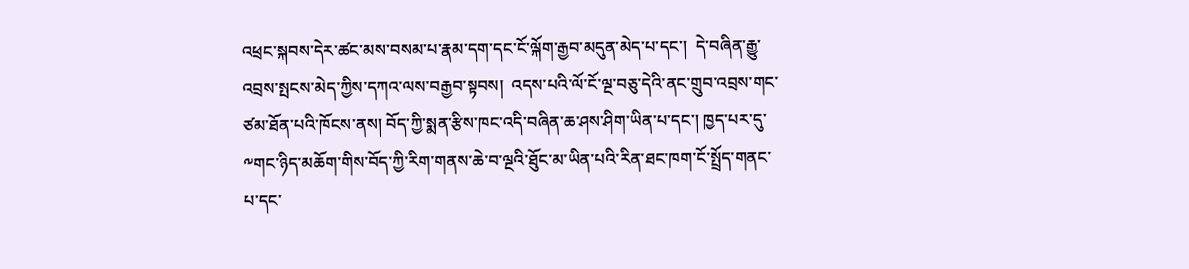འཕྲང་སྐབས་དེར་ཚང་མས་བསམ་པ་རྣམ་དག་དང་ངོ་ལྐོག་རྒྱབ་མདུན་མེད་པ་དང་།  དེ་བཞིན་རྒྱུ་འབྲས་སྤངས་མེད་ཀྱིས་དཀའ་ལས་བརྒྱབ་སྟབས།  འདས་པའི་ལོ་ངོ་ལྔ་བཅུ་དེའི་ནང་གྲུབ་འབྲས་གང་ཙམ་ཐོན་པའི་ཁོངས་ནས། བོད་ཀྱི་སྨན་རྩིས་ཁང་འདི་བཞིན་ཆ་ཤས་ཤིག་ཡིན་པ་དང་། ཁྱད་པར་དུ་༸གང་ཉིད་མཆོག་གིས་བོད་ཀྱི་རིག་གནས་ཆེ་བ་ལྔའི་ཐོུང་མ་ཡིན་པའི་རིན་ཐང་ཁག་ངོ་སྤྲོད་གནང་པ་དང་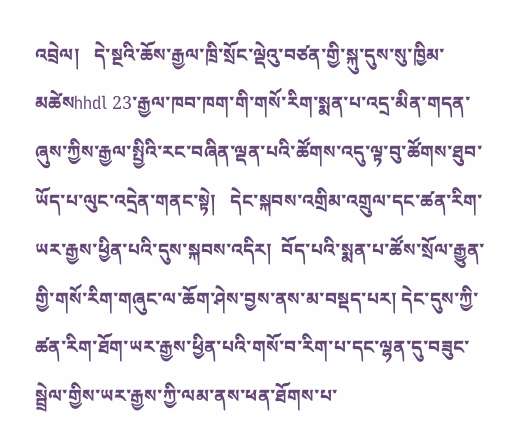འབྲེལ།   དེ་སྔའི་ཆོས་རྒྱལ་ཁྲི་སྲོང་ལྡེའུ་བཙན་གྱི་སྐུ་དུས་སུ་ཁྱིམ་མཚེསhhdl 23་རྒྱལ་ཁབ་ཁག་གི་གསོ་རིག་སྨན་པ་འདྲ་མིན་གདན་ཞུས་ཀྱིས་རྒྱལ་སྤྱིའི་རང་བཞིན་ལྡན་པའི་ཚོགས་འདུ་ལྟ་བུ་ཚོགས་ཐུབ་ཡོད་པ་ལུང་འདྲེན་གནང་སྟེ།   དེང་སྐབས་འགྲིམ་འགྲུལ་དང་ཚན་རིག་ཡར་རྒྱས་ཕྱིན་པའི་དུས་སྐབས་འདིར།  བོད་པའི་སྨན་པ་ཚོས་སྲོལ་རྒྱུན་གྱི་གསོ་རིག་གཞུང་ལ་ཆོག་ཤེས་བྱས་ནས་མ་བསྡད་པར། དེང་དུས་ཀྱི་ཚན་རིག་ཐོག་ཡར་རྒྱས་ཕྱིན་པའི་གསོ་བ་རིག་པ་དང་ལྷན་དུ་བཟུང་སྦྲེལ་གྱིས་ཡར་རྒྱས་ཀྱི་ལམ་ནས་ཕན་ཐོགས་པ་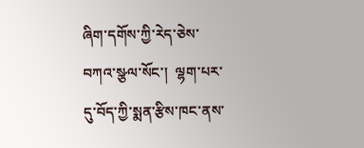ཞིག་དགོས་ཀྱི་རེད་ཅེས་བཀའ་སྩལ་སོང་།  ལྷག་པར་དུ་བོད་ཀྱི་སྨན་རྩིས་ཁང་ནས་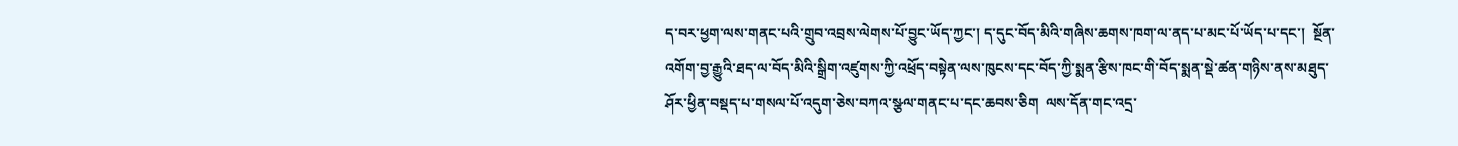ད་བར་ཕྱག་ལས་གནང་པའི་གྲུབ་འབྲས་ལེགས་པོ་བྱུང་ཡོད་ཀྱང་། ད་དུང་བོད་མིའི་གཞིས་ཆགས་ཁག་ལ་ནད་པ་མང་པོ་ཡོད་པ་དང་།  སྔོན་འགོག་བྱ་རྒྱུའི་ཐད་ལ་བོད་མིའི་སྒྲིག་འཛུགས་ཀྱི་འཕྲོད་བསྟེན་ལས་ཁུངས་དང་བོད་ཀྱི་སྨན་རྩིས་ཁང་གི་བོད་སྨན་སྡེ་ཚན་གཉིས་ནས་མཐུད་ཤོར་ཕྱིན་བསྡད་པ་གསལ་པོ་འདུག་ཅེས་བཀའ་སྩལ་གནང་པ་དང་ཆབས་ཅིག  ལས་དོན་གང་འདྲ་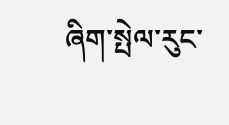ཞིག་སྤེལ་རུང་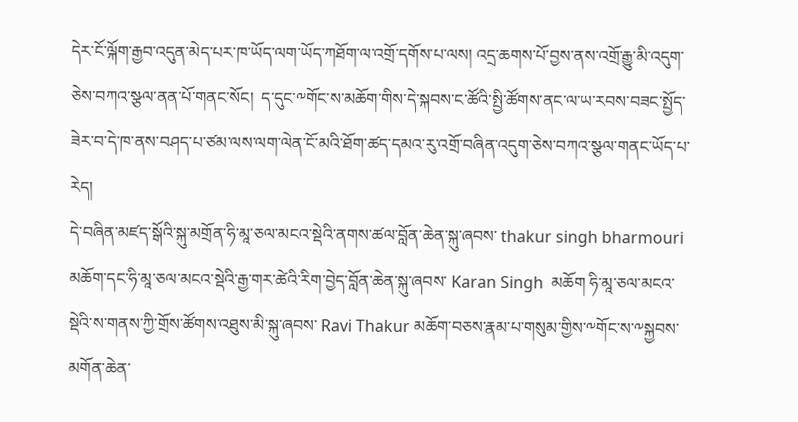དེར་ངོ་ལྐོག་རྒྱབ་འདུན་མེད་པར་ཁ་ཡོད་ལག་ཡོད་ཀཐོག་ལ་འགྲོ་དགོས་པ་ལས། འདྲ་ཆགས་པོ་བྱས་ནས་འགྲོ་རྒྱུ་མི་འདུག་ཅེས་བཀའ་སྩལ་ནན་པོ་གནང་སོང།  ད་དུང་༸གོང་ས་མཆོག་གིས་དེ་སྐབས་ང་ཚོའི་སྤྱི་ཚོགས་ནང་ལ་ཡ་རབས་བཟང་སྤྱོད་ཟེར་བ་དེ་ཁ་ནས་བཤད་པ་ཙམ་ལས་ལག་ལེན་ངོ་མའི་ཐོག་ཚད་དམའ་རུ་འགྲོ་བཞིན་འདུག་ཅེས་བཀའ་སྩལ་གནང་ཡོད་པ་རེད།
དེ་བཞིན་མཛད་སྒོའི་སྐུ་མགྲོན་ཧི་མཱ་ཅལ་མངའ་སྡེའི་ནགས་ཚལ་བློན་ཆེན་སྐུ་ཞབས་ thakur singh bharmouri མཆོག་དང་ཧི་མཱ་ཅལ་མངའ་སྡེའི་རྒྱ་གར་ཚེའི་རིག་བྱེད་བློན་ཆེན་སྐུ་ཞབས་ Karan Singh  མཆོག ཧི་མཱ་ཅལ་མངའ་སྡེའི་ས་གནས་ཀྱི་གྲོས་ཚོགས་འཐུས་མི་སྐུ་ཞབས་ Ravi Thakur མཆོག་བཅས་རྣམ་པ་གསུམ་གྱིས་༸གོང་ས་༸སྐྱབས་མགོན་ཆེན་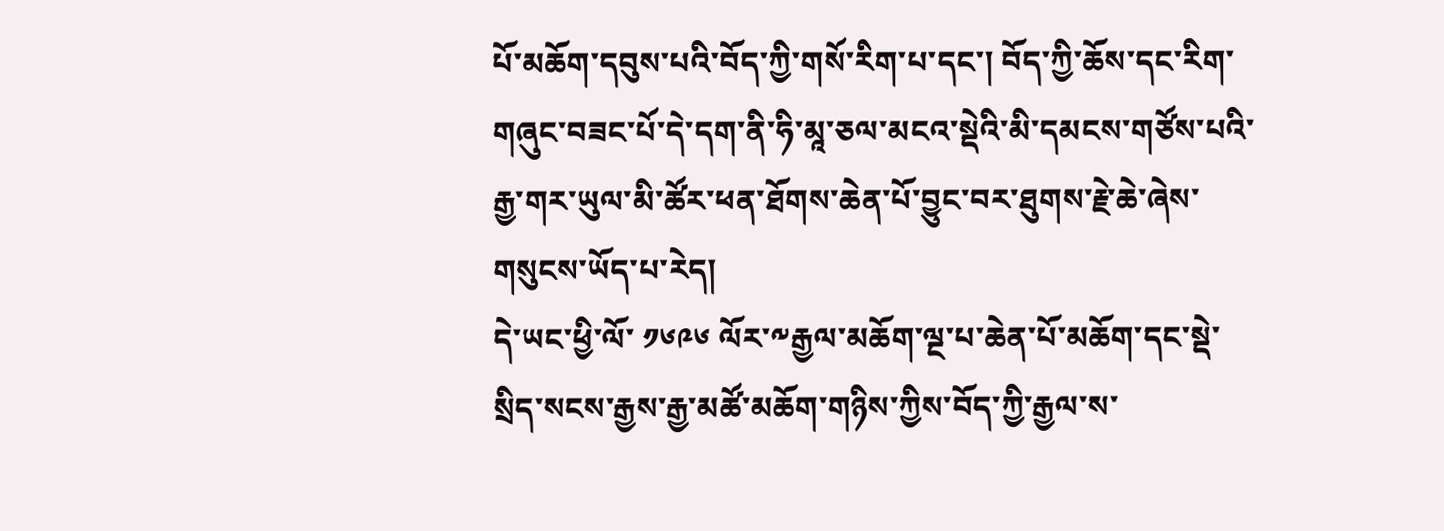པོ་མཆོག་དབུས་པའི་བོད་ཀྱི་གསོ་རིག་པ་དང་། བོད་ཀྱི་ཆོས་དང་རིག་གཞུང་བཟང་པོ་དེ་དག་ནི་ཧི་མཱ་ཅལ་མངའ་སྡེའི་མི་དམངས་གཙོས་པའི་རྒྱ་གར་ཡུལ་མི་ཚོར་ཕན་ཐོགས་ཆེན་པོ་བྱུང་བར་ཐུགས་རྗེ་ཆེ་ཞེས་གསུངས་ཡོད་པ་རེད།
དེ་ཡང་ཕྱི་ལོ་ ༡༦༩༦ ལོར་༸རྒྱལ་མཆོག་ལྔ་པ་ཆེན་པོ་མཆོག་དང་སྡེ་སྲིད་སངས་རྒྱས་རྒྱ་མཚོ་མཆོག་གཉིས་ཀྱིས་བོད་ཀྱི་རྒྱལ་ས་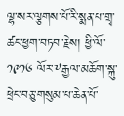ལྷ་སར་ལྕགས་པོ་རི་སྨན་པ་གྲྭ་ཚང་ཕྱག་བཏབ་རྗེས། ཕྱི་ལོ་ ༡༩༡༦ ལོར་༸རྒྱལ་མཆོག་སྐུ་ཕྲེང་བཅུ་གསུམ་པ་ཆེན་པོ་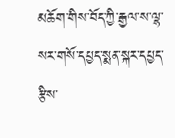མཆོག་གིས་བོད་ཀྱི་རྒྱལ་ས་ལྷ་སར་གསོ་དཔྱད་སྨན་སྐར་དཔྱད་རྩིས་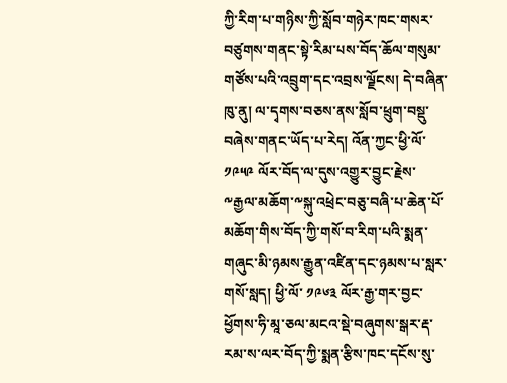ཀྱི་རིག་པ་གཉིས་ཀྱི་སློབ་གཉེར་ཁང་གསར་བཙུགས་གནང་སྟེ་རིམ་པས་བོད་ཆོལ་གསུམ་གཙོས་པའི་འབྲུག་དང་འབྲས་ལྗོངས། དེ་བཞིན་ཁུ་ནུ། ལ་དྭགས་བཅས་ནས་སློབ་ཕྲུག་བསྡུ་བཞེས་གནང་ཡོད་པ་རེད། འོན་ཀྱང་ཕྱི་ལོ་ ༡༩༥༩ ལོར་བོད་ལ་དུས་འགྱུར་བྱུང་རྗེས་༸རྒྱལ་མཆོག་༸སྐུ་འཕྲེང་བཅུ་བཞི་པ་ཆེན་པོ་མཆོག་གིས་བོད་ཀྱི་གསོ་བ་རིག་པའི་སྨན་གཞུང་མི་ཉམས་རྒྱུན་འཛིན་དང་ཉམས་པ་སླར་གསོ་སླད། ཕྱི་ལོ་ ༡༩༦༣ ལོར་རྒྱ་གར་བྱང་ཕྱོགས་ཧི་མཱ་ཅལ་མངའ་སྡེ་བཞུགས་སྒར་རྡ་རམ་ས་ལར་བོད་ཀྱི་སྨན་རྩིས་ཁང་དངོས་སུ་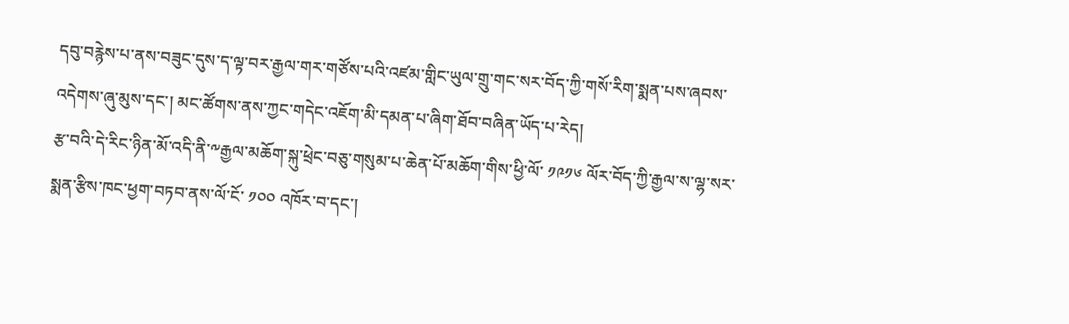དབུ་བརྙེས་པ་ནས་བཟུང་དུས་ད་ལྟ་བར་རྒྱལ་གར་གཙོས་པའི་འཛམ་གླིང་ཡུལ་གྲུ་གང་སར་བོད་ཀྱི་གསོ་རིག་སྨན་པས་ཞབས་འདེགས་ཞུ་མུས་དང་། མང་ཚོགས་ནས་ཀྱང་གདེང་འཇོག་མི་དམན་པ་ཞིག་ཐོབ་བཞིན་ཡོད་པ་རེད།
རྩ་བའི་དེ་རིང་ཉིན་མོ་འདི་ནི་༸རྒྱལ་མཆོག་སྐུ་ཕྲེང་བཅུ་གསུམ་པ་ཆེན་པོ་མཆོག་གིས་ཕྱི་ལོ་ ༡༩༡༦ ལོར་བོད་ཀྱི་རྒྱལ་ས་ལྷ་སར་སྨན་རྩིས་ཁང་ཕྱག་བཏབ་ནས་ལོ་ངོ་ ༡༠༠ འཁོར་བ་དང་།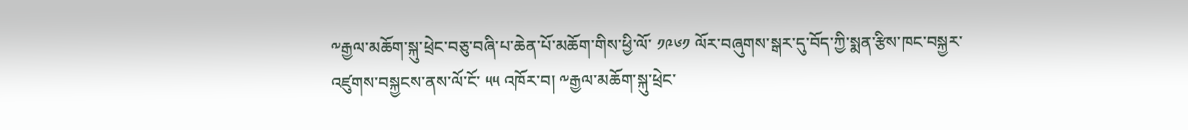༸རྒྱལ་མཆོག་སྐུ་ཕྲེང་བཅུ་བཞི་པ་ཆེན་པོ་མཆོག་གིས་ཕྱི་ལོ་ ༡༩༦༡ ལོར་བཞུགས་སྒར་དུ་བོད་ཀྱི་སྨན་རྩིས་ཁང་བསྐྱར་འཛུགས་བསྐྱངས་ནས་ལོ་ངོ་ ༥༥ འཁོར་བ། ༸རྒྱལ་མཆོག་སྐུ་ཕྲེང་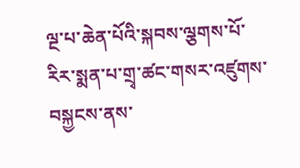ལྔ་པ་ཆེན་པོའི་སྐབས་ལྕགས་པོ་རིར་སྨན་པ་གྲྭ་ཚང་གསར་འཛུགས་བསྐྱངས་ནས་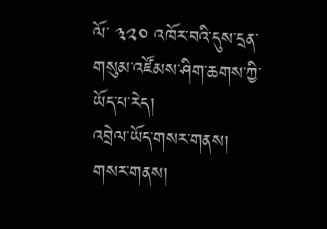ལོ་ ༣༢༠ འཁོར་བའི་དུས་དྲན་གསུམ་འཛོམས་ཤིག་ཆགས་ཀྱི་ཡོད་པ་རེད།
འབྲེལ་ཡོད་གསར་གནས།
གསར་གནས།